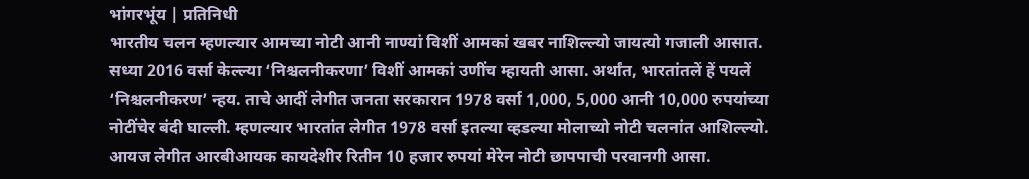भांगरभूंय | प्रतिनिधी
भारतीय चलन म्हणल्यार आमच्या नोटी आनी नाण्यां विशीं आमकां खबर नाशिल्ल्यो जायत्यो गजाली आसात. सध्या 2016 वर्सा केल्ल्या ‘निश्चलनीकरणा’ विशीं आमकां उणींच म्हायती आसा. अर्थांत, भारतांतलें हें पयलें ‘निश्चलनीकरण’ न्हय. ताचे आदीं लेगीत जनता सरकारान 1978 वर्सा 1,000, 5,000 आनी 10,000 रुपयांच्या नोटींचेर बंदी घाल्ली. म्हणल्यार भारतांत लेगीत 1978 वर्सा इतल्या व्हडल्या मोलाच्यो नोटी चलनांत आशिल्ल्यो. आयज लेगीत आरबीआयक कायदेशीर रितीन 10 हजार रुपयां मेरेन नोटी छापपाची परवानगी आसा.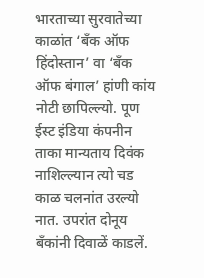भारताच्या सुरवातेच्या काळांत ‘बँक ऑफ हिंदोस्तान’ वा ‘बँक ऑफ बंगाल’ हांणी कांय नोटी छापिल्ल्यो. पूण ईस्ट इंडिया कंपनीन ताका मान्यताय दिवंक नाशिल्ल्यान त्यो चड काळ चलनांत उरल्यो नात. उपरांत दोनूय बँकांनी दिवाळें काडलें.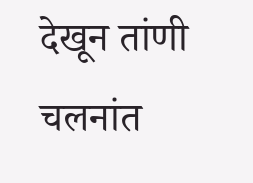देखून तांणी चलनांत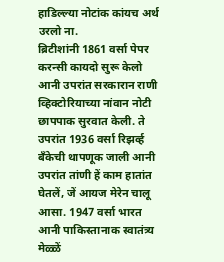हाडिल्ल्या नोटांक कांयच अर्थ उरलो ना.
ब्रिटीशांनी 1861 वर्सा पेपर करन्सी कायदो सुरू केलो आनी उपरांत सरकारान राणी व्हिक्टोरियाच्या नांवान नोटी छापपाक सुरवात केली. ते उपरांत 1936 वर्सा रिझर्व्ह बँकेची थापणूक जाली आनी उपरांत तांणी हें काम हातांत घेतलें, जें आयज मेरेन चालू आसा. 1947 वर्सा भारत आनी पाकिस्तानाक स्वातंत्र्य मेळ्ळें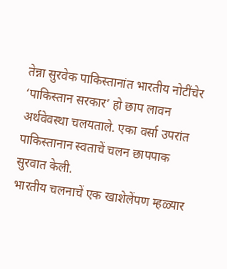तेन्ना सुरवेक पाकिस्तानांत भारतीय नोटींचेर ‘पाकिस्तान सरकार’ हो छाप लावन अर्थवेवस्था चलयताले. एका वर्सा उपरांत पाकिस्तानान स्वताचें चलन छापपाक सुरवात केली.
भारतीय चलनाचें एक खाशेलेंपण म्हळ्यार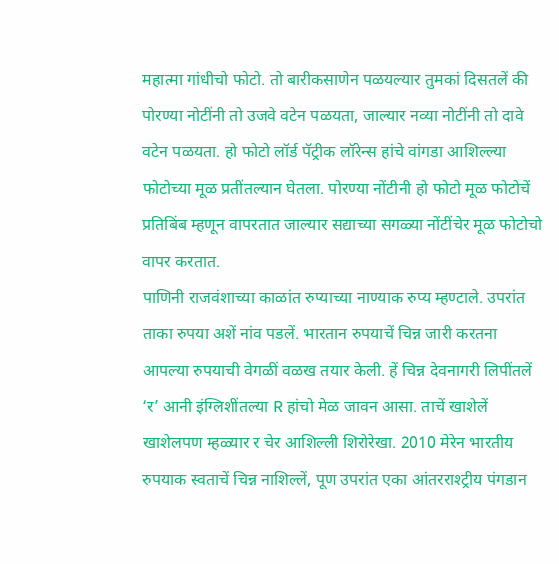महात्मा गांधीचो फोटो. तो बारीकसाणेन पळयल्यार तुमकां दिसतलें की पोरण्या नोटींनी तो उजवे वटेन पळयता, जाल्यार नव्या नोटींनी तो दावे वटेन पळयता. हो फोटो लॉर्ड पॅट्रीक लॉरेन्स हांचे वांगडा आशिल्ल्या फोटोच्या मूळ प्रतींतल्यान घेतला. पोरण्या नोंटीनी हो फोटो मूळ फोटोचें प्रतिबिंब म्हणून वापरतात जाल्यार सद्याच्या सगळ्या नोंटींचेर मूळ फोटोचो वापर करतात.
पाणिनी राजवंशाच्या काळांत रुप्याच्या नाण्याक रुप्य म्हण्टाले. उपरांत ताका रुपया अशें नांव पडलें. भारतान रुपयाचें चिन्न जारी करतना आपल्या रुपयाची वेगळीं वळख तयार केली. हें चिन्न देवनागरी लिपींतलें ‘र’ आनी इंग्लिशींतल्या R हांचो मेळ जावन आसा. ताचें खाशेलें खाशेलपण म्हळ्यार र चेर आशिल्ली शिरोरेखा. 2010 मेरेन भारतीय रुपयाक स्वताचें चिन्न नाशिल्लें, पूण उपरांत एका आंतरराश्ट्रीय पंगडान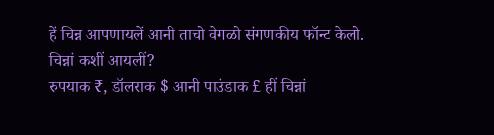हें चिन्न आपणायलें आनी ताचो वेगळो संगणकीय फॉन्ट केलो.
चिन्नां कशीं आयलीं?
रुपयाक ₹, डॉलराक $ आनी पाउंडाक £ हीं चिन्नां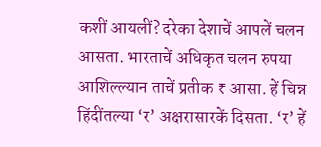कशीं आयलीं? दरेका देशाचें आपलें चलन आसता. भारताचें अधिकृत चलन रुपया आशिल्ल्यान ताचें प्रतीक ₹ आसा. हें चिन्न हिंदींतल्या ‘र’ अक्षरासारकें दिसता. ‘र’ हें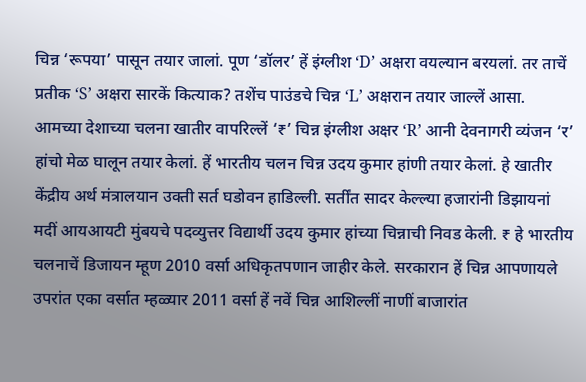चिन्न ‘रूपया’ पासून तयार जालां. पूण ‘डॉलर’ हें इंग्लीश ‘D’ अक्षरा वयल्यान बरयलां. तर ताचें प्रतीक ‘S’ अक्षरा सारकें कित्याक? तशेंच पाउंडचे चिन्न ‘L’ अक्षरान तयार जाल्लें आसा.
आमच्या देशाच्या चलना खातीर वापरिल्लें ‘₹’ चिन्न इंग्लीश अक्षर ‘R’ आनी देवनागरी व्यंजन ‘र’ हांचो मेळ घालून तयार केलां. हें भारतीय चलन चिन्न उदय कुमार हांणी तयार केलां. हे खातीर केंद्रीय अर्थ मंत्रालयान उक्ती सर्त घडोवन हाडिल्ली. सर्तींत सादर केल्ल्या हजारांनी डिझायनां मदीं आयआयटी मुंबयचे पदव्युत्तर विद्यार्थी उदय कुमार हांच्या चिन्नाची निवड केली. ₹ हे भारतीय चलनाचें डिजायन म्हूण 2010 वर्सा अधिकृतपणान जाहीर केले. सरकारान हें चिन्न आपणायले उपरांत एका वर्सात म्हळ्यार 2011 वर्सा हें नवें चिन्न आशिल्लीं नाणीं बाजारांत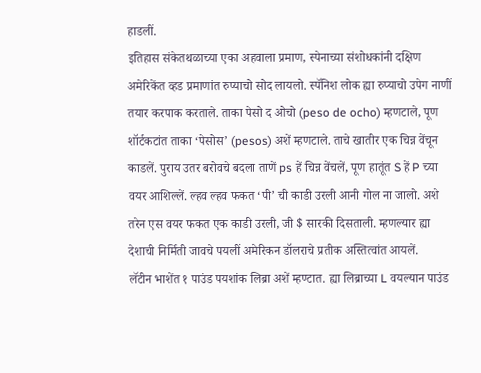हाडलीं.
इतिहास संकेतथळाच्या एका अहवाला प्रमाण, स्पेनाच्या संशोधकांनी दक्षिण अमेरिकेंत व्हड प्रमाणांत रुप्याचो सोद लायलो. स्पॅनिश लोक ह्या रुप्याचो उपेग नाणीं तयार करपाक करताले. ताका पेसो द ओचो (peso de ocho) म्हणटाले, पूण शॉर्टकटांत ताका ‘पेसोस’ (pesos) अशें म्हणटाले. ताचे खातीर एक चिन्न वेंचून काडलें. पुराय उतर बरोवचे बदला ताणें ps हें चिन्न वेंचलें, पूण हातूंत S हें P च्या वयर आशिल्लें. ल्हव ल्हव फकत ‘पी’ ची काडी उरली आनी गोल ना जालो. अशे तरेन एस वयर फकत एक काडी उरली, जी $ सारकी दिसताली. म्हणल्यार ह्या देशाची निर्मिती जावचे पयलीं अमेरिकन डॉलराचे प्रतीक अस्तित्वांत आयलें.
लॅटीन भाशेंत १ पाउंड पयशांक लिब्रा अशें म्हण्टात. ह्या लिब्राच्या L वयल्यान पाउंड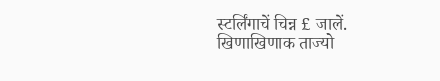स्टर्लिंगाचें चिन्न £ जालें.
खिणाखिणाक ताज्यो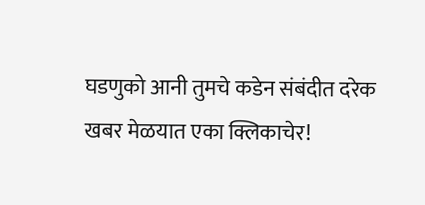घडणुको आनी तुमचे कडेन संबंदीत दरेक खबर मेळयात एका क्लिकाचेर!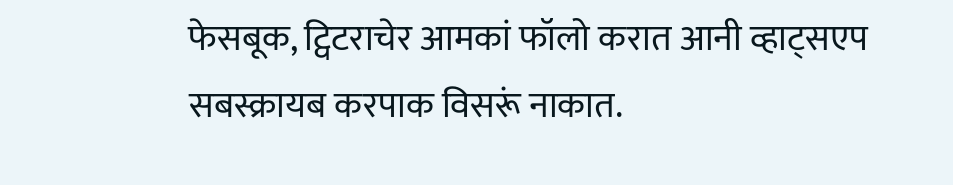फेसबूक, ट्विटराचेर आमकां फॉलो करात आनी व्हाट्सएप सबस्क्रायब करपाक विसरूं नाकात.